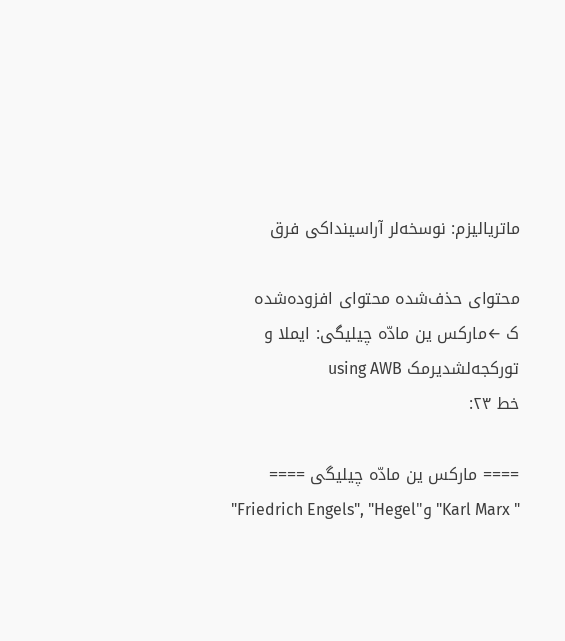ماتریالیزم: نوسخه‌لر آراسینداکی فرق

محتوای حذف‌شده محتوای افزوده‌شده
ک ←مارکس ین مادّه چیلیگی: ایملا و تورکجه‌لشدیرمک using AWB
خط ۲۳:

==== مارکس ین مادّه چیلیگی ====
" Karl Marx" و"Friedrich Engels", "Hegel"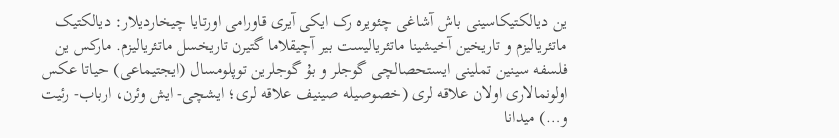ین دیالکتیکاسینی باش آشاغی چئویره رک ایکی آیری قاورامی اورتایا چیخاردیلار: دیالکتیک ماتئریالیزم و تاریخین آخیشینا ماتئریالیست بیر آچیقلاما گتیرن تاریخسل ماتئریالیزم. مارکس ین فلسفه سینین تملینی ایستحصالچی گوجلر و بۇ گوجلرین توپلومسال (ایجتیماعی) حیاتا عکس اولونمالاری اولان علاقه لری (خصوصیله صینیف علاقه لری؛ ایشچی- ایش وئرن، ارباب- رئیت و…) میدانا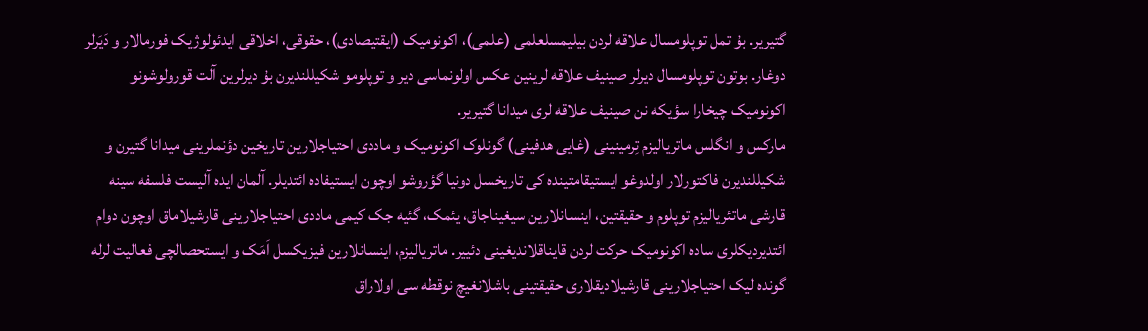گتیریر. بۇ تمل توپلومسال علاقه لردن بیلیمسلعلمی (علمی)، اکونومیک (ایقتیصادی)، حقوقی، اخلاقی ایدئولوژیک فورمالار و دَیَرلر دوغار. بوتون توپلومسال دیرلر صینیف علاقه لرینین عکس اولونماسی دیر و توپلومو شکیللندیرن بۇ دیرلرین آلت قورولوشونو اکونومیک چیخارا سؤیکه نن صینیف علاقه لری میدانا گتیریر.
مارکس و انگلس ماتریالیزم تِرمینینی (غایی هدفینی) گونلوک اکونومیک و ماددی احتیاجلارین تاریخین دؤنملرینی میدانا گتیرن و شکیللندیرن فاکتورلار اولدوغو ایستیقامتینده کی تاریخسل دونیا گؤروشو اوچون ایستیفاده ائتدیلر. آلمان ایده آلیست فلسفه سینه قارشی ماتئریالیزم توپلوم و حقیقتین، اینسانلارین سیغیناجاق، یئمک، گئیه جک کیمی ماددی احتیاجلارینی قارشیلاماق اوچون دوام ائتدیردیکلری ساده اکونومیک حرکت لردن قایناقلاندیغینی دئییر. ماتریالیزم، اینسانلارین فیزیکسل اَمَک و ایستحصالچی فعالیت لرله گونده لیک احتیاجلارینی قارشیلادیقلاری حقیقتینی باشلانغیچ نوقطه سی اولاراق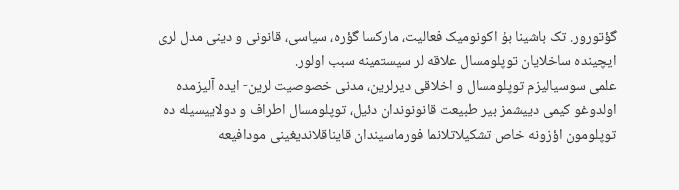گؤتورور. تک باشینا بۇ اکونومیک فعالیت، مارکسا گؤره، سیاسی، قانونی و دینی مدل لری ایچینده ساخلایان توپلومسال علاقه لر سیستمینه سبب اولور.
علمی سوسیالیزم توپلومسال و اخلاقی دیرلرین، مدنی خصوصیت لرین- ایده آلیزمده اولدوغو کیمی دییشمز بیر طبیعت قانونوندان دئیل، توپلومسال اطراف و دولاییسیله ده توپلومون اؤزونه خاص تشکیلاتلانما فورماسیندان قایناقلاندیغینی مودافیعه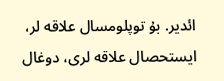ائدیر. بۇ توپلومسال علاقه لر، ایستحصال علاقه لری، دوغال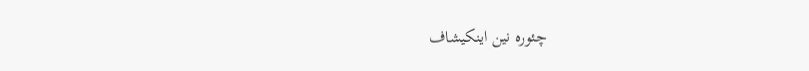چئوره نین اینکیشاف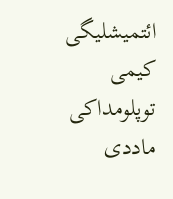ائتمیشلیگی کیمی توپلومداکی ماددی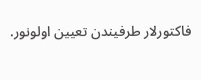فاکتورلار طرفیندن تعیین اولونور.